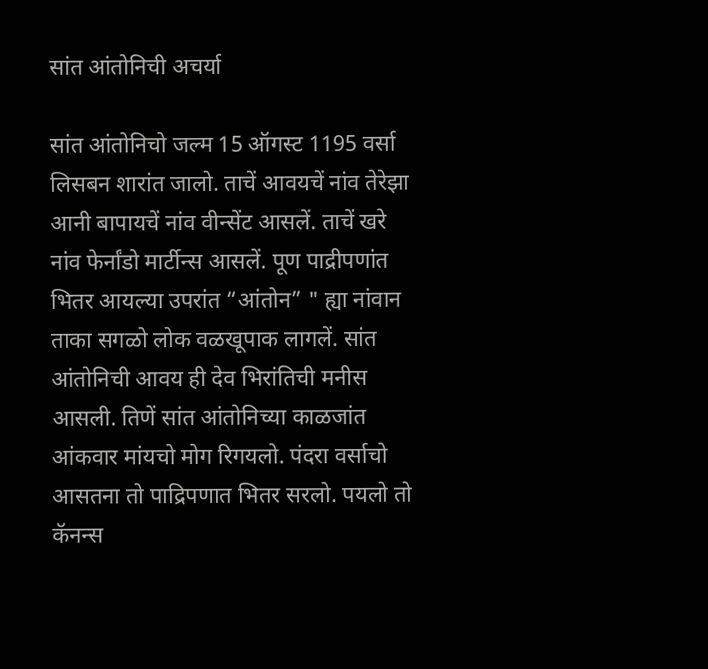सांत आंतोनिची अचर्या

सांत आंतोनिचो जल्म 15 ऑगस्ट 1195 वर्सा लिसबन शारांत जालो. ताचें आवयचें नांव तेरेझा आनी बापायचें नांव वीन्सेंट आसलें. ताचें खरे नांव फेर्नांडो मार्टीन्स आसलें. पूण पाद्रीपणांत भितर आयल्या उपरांत “आंतोन” " ह्या नांवान ताका सगळो लोक वळखूपाक लागलें. सांत आंतोनिची आवय ही देव भिरांतिची मनीस आसली. तिणें सांत आंतोनिच्या काळजांत आंकवार मांयचो मोग रिगयलो. पंदरा वर्साचो आसतना तो पाद्रिपणात भितर सरलो. पयलो तो कॅनन्स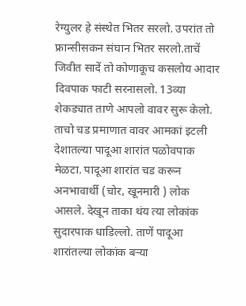रेग्युलर हे संस्थेत भितर सरलो. उपरांत तो फ्रान्सीसकन संघान भितर सरलो.ताचें जिवीत सादें तो कोणाकूच कसलोय आदार दिवपाक फाटी सरनासलो. 13व्या शेकड्यात ताणे आपलो वावर सुरू केलो. ताचो चड प्रमाणात वावर आमकां इटली देशातल्या पादूआ शारांत पळोवपाक मेळटा. पादूआ शारांत चड करून अनभावार्थी (चोर, खूनमारी ) लोक आसले. देखून ताका थंय त्या लोकांक सुदारपाक धाडिल्लो. ताणें पादूआ शारांतल्या लोकांक बऱ्या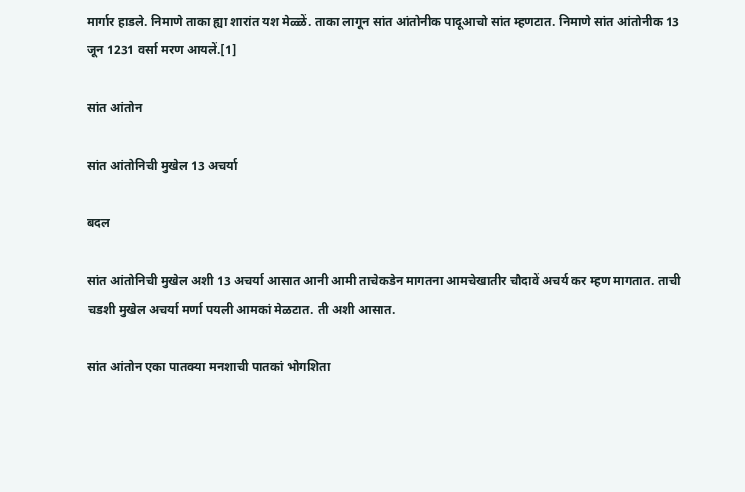मार्गार हाडले. निमाणे ताका ह्या शारांत यश मेळ्ळें. ताका लागून सांत आंतोनीक पादूआचो सांत म्हणटात. निमाणे सांत आंतोनीक 13 जून 1231 वर्सा मरण आयलें.[1]

सांत आंतोन

सांत आंतोनिची मुखेल 13 अचर्या

बदल

सांत आंतोनिची मुखेल अशी 13 अचर्या आसात आनी आमी ताचेकडेन मागतना आमचेखातीर चौदावें अचर्य कर म्हण मागतात. ताची चडशी मुखेल अचर्या मर्णा पयली आमकां मेळटात. ती अशी आसात.

सांत आंतोन एका पातक्या मनशाची पातकां भोगशिता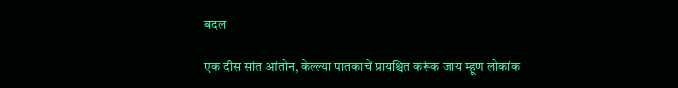बदल

एक दीस सांत आंतोन, केल्ल्या पातकाचें प्रायश्चित करूंक जाय म्हूण लोकांक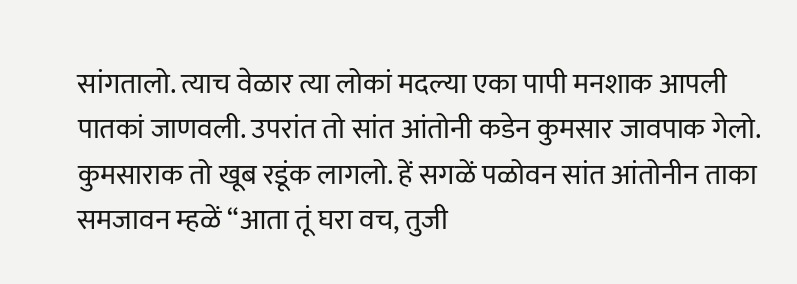सांगतालो. त्याच वेळार त्या लोकां मदल्या एका पापी मनशाक आपली पातकां जाणवली. उपरांत तो सांत आंतोनी कडेन कुमसार जावपाक गेलो. कुमसाराक तो खूब रडूंक लागलो. हें सगळें पळोवन सांत आंतोनीन ताका समजावन म्हळें “आता तूं घरा वच, तुजी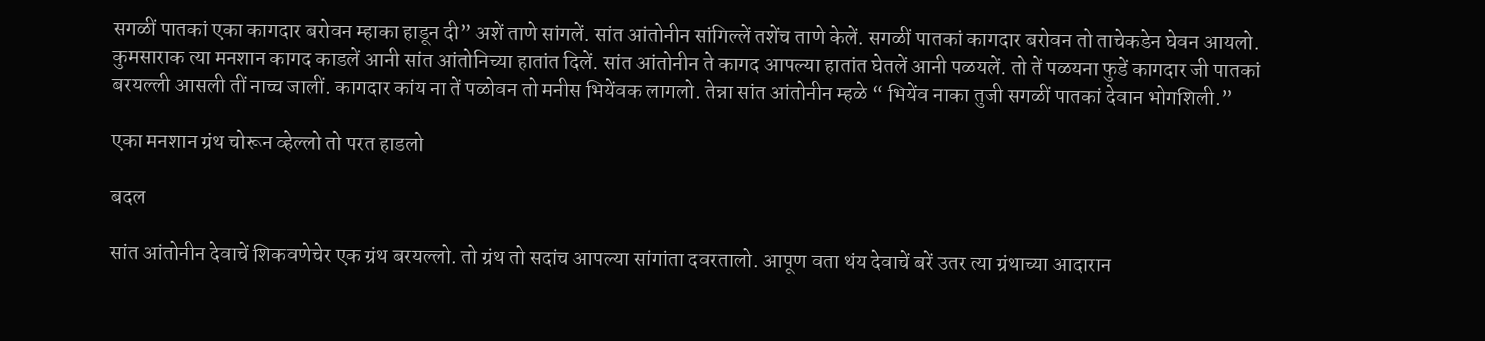सगळीं पातकां एका कागदार बरोवन म्हाका हाडून दी” अशें ताणे सांगलें. सांत आंतोनीन सांगिल्लें तशेंच ताणे केलें. सगळीं पातकां कागदार बरोवन तो ताचेकडेन घेवन आयलो. कुमसाराक त्या मनशान कागद काडलें आनी सांत आंतोनिच्या हातांत दिलें. सांत आंतोनीन ते कागद आपल्या हातांत घेतलें आनी पळयलें. तो तें पळयना फुडें कागदार जी पातकां बरयल्ली आसली तीं नाच्च जालीं. कागदार कांय ना तें पळोवन तो मनीस भियेंवक लागलो. तेन्ना सांत आंतोनीन म्हळे “ भियेंव नाका तुजी सगळीं पातकां देवान भोगशिली.”

एका मनशान ग्रंथ चोरून व्हेल्लो तो परत हाडलो

बदल

सांत आंतोनीन देवाचें शिकवणेचेर एक ग्रंथ बरयल्लो. तो ग्रंथ तो सदांच आपल्या सांगांता दवरतालो. आपूण वता थंय देवाचें बरें उतर त्या ग्रंथाच्या आदारान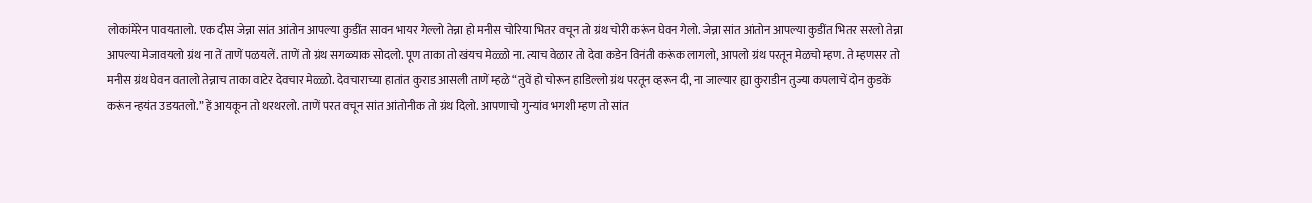लोकांमेरेन पावयतालो. एक दीस जेन्ना सांत आंतोन आपल्या कुडींत सावन भायर गेल्लो तेन्ना हो मनीस चोरिया भितर वचून तो ग्रंथ चोरी करूंन घेवन गेलो. जेन्ना सांत आंतोन आपल्या कुडींत भितर सरलो तेन्ना आपल्या मेजावयलो ग्रंथ ना तें ताणें पळयलें. ताणें तो ग्रंथ सगळ्याक सोदलो. पूण ताका तो खंयच मेळ्ळो ना. त्याच वेळार तो देवा कडेन विनंती करूंक लागलो, आपलो ग्रंथ परतून मेळचो म्हण. ते म्हणसर तो मनीस ग्रंथ घेवन वतालो तेन्नाच ताका वाटेर देवचार मेळ्ळो. देवचाराच्या हातांत कुराड आसली ताणें म्हळे “तुवें हो चोरून हाडिल्लो ग्रंथ परतून व्हरून दी, ना जाल्यार ह्या कुराडीन तुज्या कपलाचें दोन कुडकें करूंन न्हयंत उडयतलो.” हें आयकून तो थरथरलो. ताणें परत वचून सांत आंतोनीक तो ग्रंथ दिलो. आपणाचो गुन्यांव भगशी म्हण तो सांत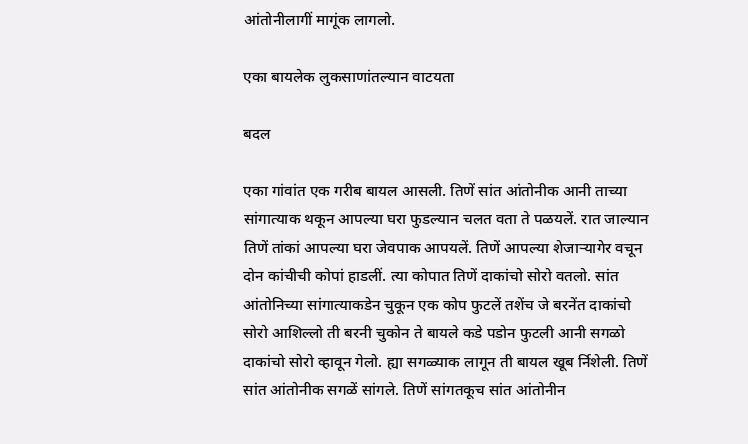आंतोनीलागीं मागूंक लागलो.

एका बायलेक लुकसाणांतल्यान वाटयता

बदल

एका गांवांत एक गरीब बायल आसली. तिणें सांत आंतोनीक आनी ताच्या सांगात्याक थकून आपल्या घरा फुडल्यान चलत वता ते पळयलें. रात जाल्यान तिणें तांकां आपल्या घरा जेवपाक आपयलें. तिणें आपल्या शेजाऱ्यागेर वचून दोन कांचीची कोपां हाडलीं. त्या कोपात तिणें दाकांचो सोरो वतलो. सांत आंतोनिच्या सांगात्याकडेन चुकून एक कोप फुटलें तशेंच जे बरनेंत दाकांचो सोरो आशिल्लो ती बरनी चुकोन ते बायले कडे पडोन फुटली आनी सगळो दाकांचो सोरो व्हावून गेलो. ह्या सगळ्याक लागून ती बायल खूब र्निशेली. तिणें सांत आंतोनीक सगळें सांगले. तिणें सांगतकूच सांत आंतोनीन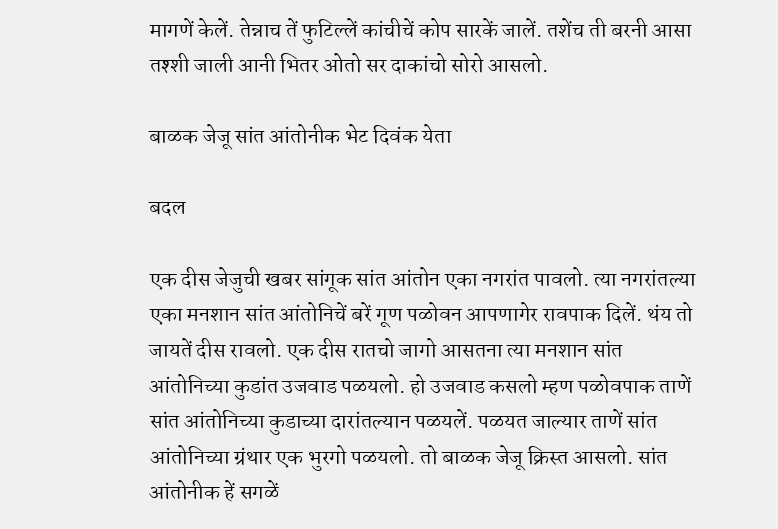मागणें केलें. तेन्नाच तें फुटिल्लें कांचीचें कोप सारकें जालें. तशेंच ती बरनी आसा तश्शी जाली आनी भितर ओतो सर दाकांचो सोरो आसलो.

बाळक जेजू सांत आंतोनीक भेट दिवंक येता

बदल

एक दीस जेजुची खबर सांगूक सांत आंतोन एका नगरांत पावलो. त्या नगरांतल्या एका मनशान सांत आंतोनिचें बरें गूण पळोवन आपणागेर रावपाक दिलें. थंय तो जायतें दीस रावलो. एक दीस रातचो जागो आसतना त्या मनशान सांत आंतोनिच्या कुडांत उजवाड पळयलो. हो उजवाड कसलो म्हण पळोवपाक ताणें सांत आंतोनिच्या कुडाच्या दारांतल्यान पळयलें. पळयत जाल्यार ताणें सांत आंतोनिच्या ग्रंथार एक भुरगो पळयलो. तो बाळक जेजू क्रिस्त आसलो. सांत आंतोनीक हें सगळें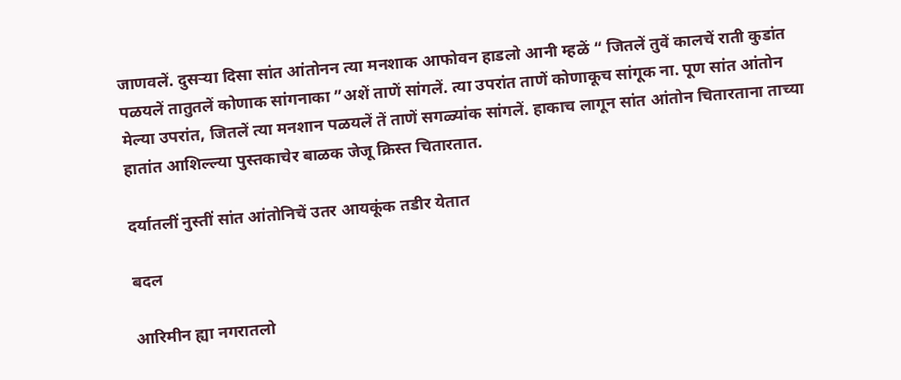जाणवलें. दुसऱ्या दिसा सांत आंतोनन त्या मनशाक आफोवन हाडलो आनी म्हळें “ जितलें तुवें कालचें राती कुडांत पळयलें तातुतलें कोणाक सांगनाका ”अशें ताणें सांगलें. त्या उपरांत ताणें कोणाकूच सांगूक ना. पूण सांत आंतोन मेल्या उपरांत, जितलें त्या मनशान पळयलें तें ताणें सगळ्यांक सांगलें. हाकाच लागून सांत आंतोन चितारताना ताच्या हातांत आशिल्ल्या पुस्तकाचेर बाळक जेजू क्रिस्त चितारतात.

दर्यातलीं नुस्तीं सांत आंतोनिचें उतर आयकूंक तडीर येतात

बदल

आरिमीन ह्या नगरातलो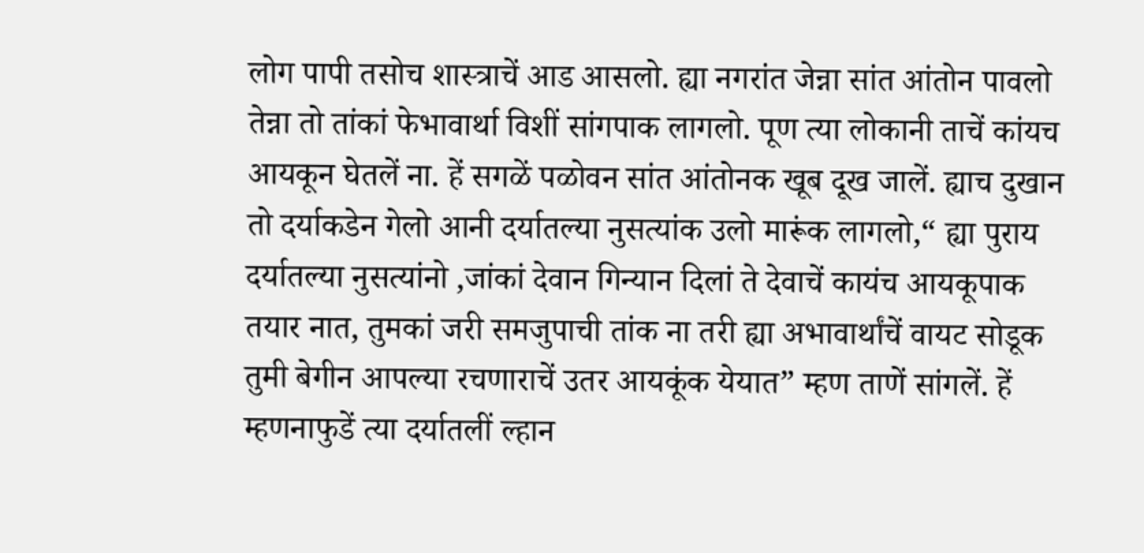लोग पापी तसोच शास्त्राचें आड आसलो. ह्या नगरांत जेन्ना सांत आंतोन पावलो तेन्ना तो तांकां फेभावार्था विशीं सांगपाक लागलो. पूण त्या लोकानी ताचें कांयच आयकून घेतलें ना. हें सगळें पळोवन सांत आंतोनक खूब दूख जालें. ह्याच दुखान तो दर्याकडेन गेलो आनी दर्यातल्या नुसत्यांक उलो मारूंक लागलो,“ ह्या पुराय दर्यातल्या नुसत्यांनो ,जांकां देवान गिन्यान दिलां ते देवाचें कायंच आयकूपाक तयार नात, तुमकां जरी समजुपाची तांक ना तरी ह्या अभावार्थांचें वायट सोडूक तुमी बेगीन आपल्या रचणाराचें उतर आयकूंक येयात” म्हण ताणें सांगलें. हें म्हणनाफुडें त्या दर्यातलीं ल्हान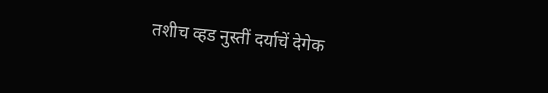तशीच व्हड नुस्तीं दर्याचें देगेक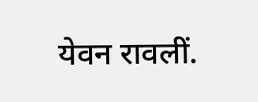येवन रावलीं.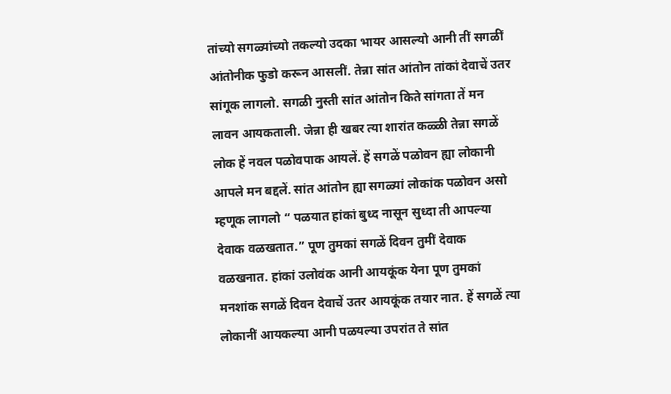तांच्यो सगळ्यांच्यो तकल्यो उदका भायर आसल्यो आनी तीं सगळीं आंतोनीक फुडो करून आसलीं. तेन्ना सांत आंतोन तांकां देवाचें उतर सांगूक लागलो. सगळी नुस्ती सांत आंतोन किते सांगता तें मन लावन आयकताली. जेन्ना ही खबर त्या शारांत कळ्ळी तेन्ना सगळें लोक हें नवल पळोवपाक आयलें. हें सगळें पळोवन ह्या लोकानी आपले मन बद्दलें. सांत आंतोन ह्या सगळ्यां लोकांक पळोवन असो म्हणूक लागलो “ पळयात हांकां बुध्द नासून सुध्दा ती आपल्या देवाक वळखतात.” पूण तुमकां सगळें दिवन तुमीं देवाक वळखनात. हांकां उलोवंक आनी आयकूंक येना पूण तुमकां मनशांक सगळें दिवन देवाचें उतर आयकूंक तयार नात. हें सगळें त्या लोकानीं आयकल्या आनी पळयल्या उपरांत ते सांत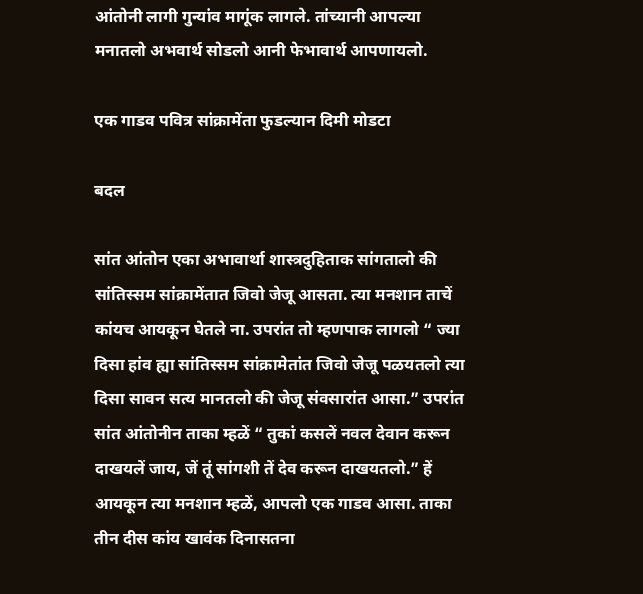आंतोनी लागी गुन्यांव मागूंक लागले. तांच्यानी आपल्या मनातलो अभवार्थ सोडलो आनी फेभावार्थ आपणायलो.

एक गाडव पवित्र सांक्रामेंता फुडल्यान दिमी मोडटा

बदल

सांत आंतोन एका अभावार्था शास्त्रदुहिताक सांगतालो की सांतिस्सम सांक्रामेंतात जिवो जेजू आसता. त्या मनशान ताचें कांयच आयकून घेतले ना. उपरांत तो म्हणपाक लागलो “ ज्या दिसा हांव ह्या सांतिस्सम सांक्रामेतांत जिवो जेजू पळयतलो त्या दिसा सावन सत्य मानतलो की जेजू संवसारांत आसा.” उपरांत सांत आंतोनीन ताका म्हळें “ तुकां कसलें नवल देवान करून दाखयलें जाय, जें तूं सांगशी तें देव करून दाखयतलो.” हें आयकून त्या मनशान म्हळें, आपलो एक गाडव आसा. ताका तीन दीस कांय खावंक दिनासतना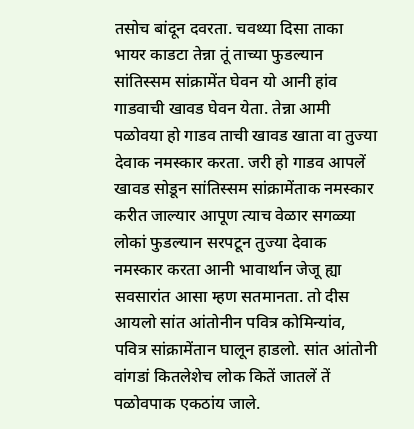तसोच बांदून दवरता. चवथ्या दिसा ताका भायर काडटा तेन्ना तूं ताच्या फुडल्यान सांतिस्सम सांक्रामेंत घेवन यो आनी हांव गाडवाची खावड घेवन येता. तेन्ना आमी पळोवया हो गाडव ताची खावड खाता वा तुज्या देवाक नमस्कार करता. जरी हो गाडव आपलें खावड सोडून सांतिस्सम सांक्रामेंताक नमस्कार करीत जाल्यार आपूण त्याच वेळार सगळ्या लोकां फुडल्यान सरपटून तुज्या देवाक नमस्कार करता आनी भावार्थान जेजू ह्या सवसारांत आसा म्हण सतमानता. तो दीस आयलो सांत आंतोनीन पवित्र कोमिन्यांव, पवित्र सांक्रामेंतान घालून हाडलो. सांत आंतोनी वांगडां कितलेशेच लोक कितें जातलें तें पळोवपाक एकठांय जाले.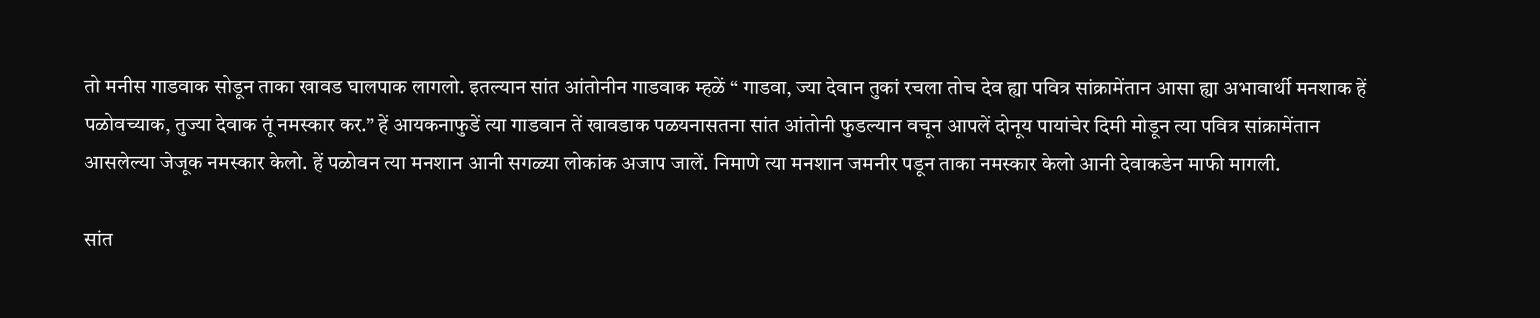तो मनीस गाडवाक सोडून ताका खावड घालपाक लागलो. इतल्यान सांत आंतोनीन गाडवाक म्हळें “ गाडवा, ज्या देवान तुकां रचला तोच देव ह्या पवित्र सांक्रामेंतान आसा ह्या अभावार्थी मनशाक हें पळोवच्याक, तुज्या देवाक तूं नमस्कार कर.” हें आयकनाफुडें त्या गाडवान तें खावडाक पळयनासतना सांत आंतोनी फुडल्यान वचून आपलें दोनूय पायांचेर दिमी मोडून त्या पवित्र सांक्रामेंतान आसलेल्या जेजूक नमस्कार केलो. हें पळोवन त्या मनशान आनी सगळ्या लोकांक अजाप जालें. निमाणे त्या मनशान जमनीर पडून ताका नमस्कार केलो आनी देवाकडेन माफी मागली.

सांत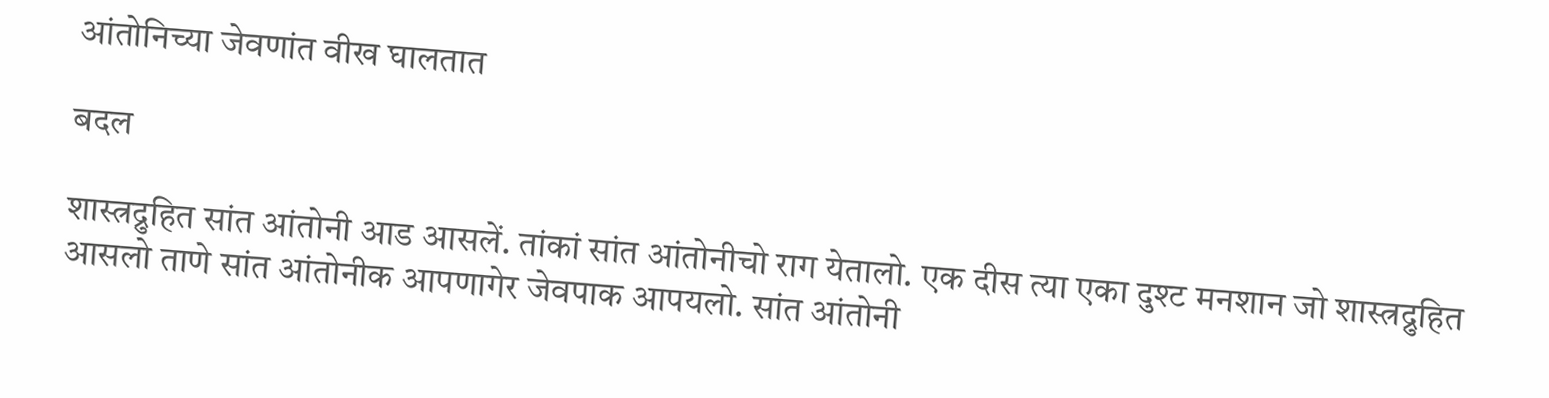आंतोनिच्या जेवणांत वीख घालतात

बदल

शास्त्रद्रुहित सांत आंतोनी आड आसलें. तांकां सांत आंतोनीचो राग येतालो. एक दीस त्या एका दुश्ट मनशान जो शास्त्रद्रुहित आसलो ताणे सांत आंतोनीक आपणागेर जेवपाक आपयलो. सांत आंतोनी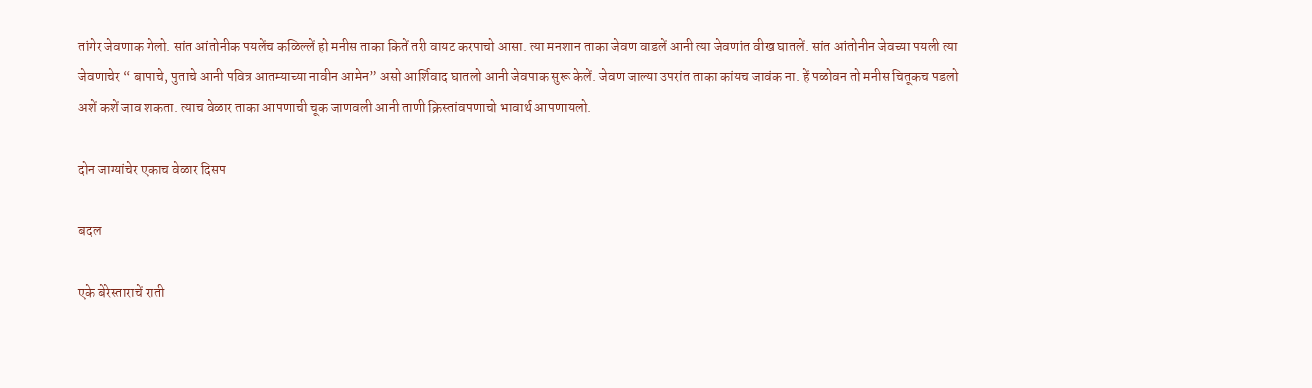तांगेर जेवणाक गेलो. सांत आंतोनीक पयलेंच कळिल्लें हो मनीस ताका कितें तरी वायट करपाचो आसा. त्या मनशान ताका जेवण वाडलें आनी त्या जेवणांत वीख घातलें. सांत आंतोनीन जेवच्या पयली त्या जेवणाचेर “ बापाचे, पुताचे आनी पवित्र आतम्याच्या नावीन आमेन” असो आर्शिवाद घातलो आनी जेवपाक सुरू केलें. जेवण जाल्या उपरांत ताका कांयच जावंक ना. हें पळोवन तो मनीस चितूकच पडलो अशें कशें जाव शकता. त्याच वेळार ताका आपणाची चूक जाणवली आनी ताणी क्रिस्तांवपणाचो भावार्थ आपणायलो.

दोन जाग्यांचेर एकाच वेळार दिसप

बदल

एके बेरेस्ताराचें राती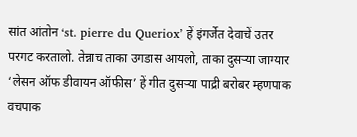सांत आंतोन ‘st. pierre du Queriox’ हें इंगर्जेत देवाचें उतर परगट करतालो. तेन्नाच ताका उगडास आयलो, ताका दुसऱ्या जाग्यार ‘लेसन ऑफ डीवायन ऑफीस’ हें गीत दुसऱ्या पाद्री बरोबर म्हणपाक वचपाक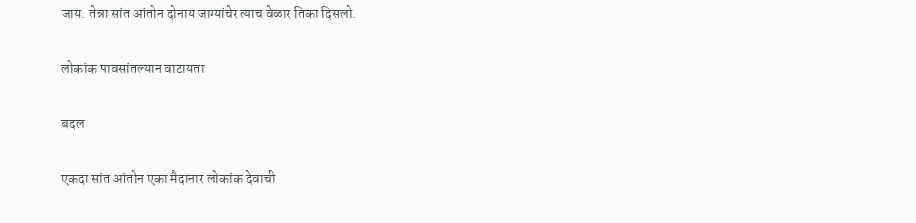जाय. तेन्ना सांत आंतोन दोनाय जाग्यांचेर त्याच वेळार तिका दिसलो.

लोकांक पावसांतल्यान वाटायता

बदल

एकदा सांत आंतोन एका मैदानार लोकांक देवाची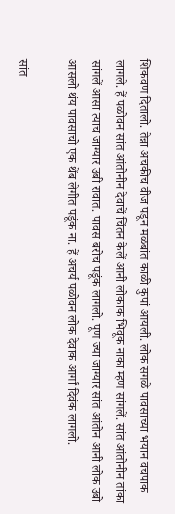शिकवण दितालो. तेन्ना अचकीच वीज पडून मळबांत काळी कुपां आयली. लोक सगळे पावसाच्या भयान वचपाक लागले. हें पळोवन सांत आंतोनीन देवाचें चिंतन केलें आनी लोकाक भिवूक नाका म्हण सांगलें. सांत आंतोनीन तांका सांगलें आसा त्याच जाग्यार उबी रावात. पावस बरोच पडूंक लागलो. पूण ज्या जाग्यार सांत आंतोन आनी लोक उबो आसलो थंय पावसाचो एक थेंब लेगीत पडूंक ना. हें अचर्य पळोवन लोक देवाक आर्गां दिवंक लागलो.

सांत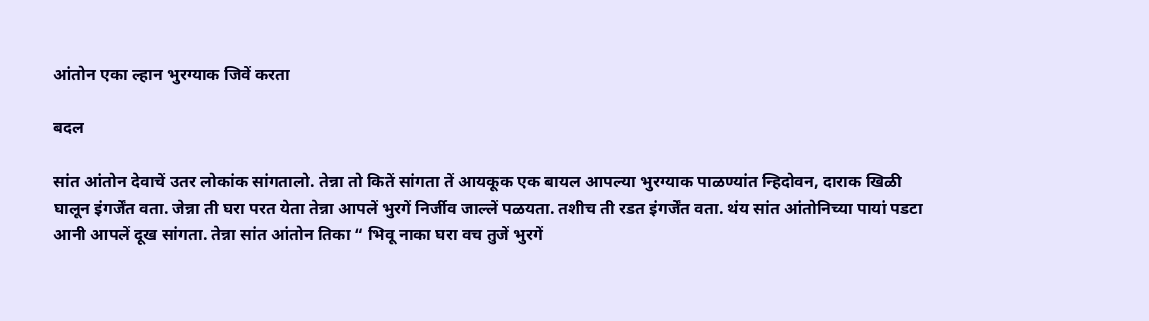आंतोन एका ल्हान भुरग्याक जिवें करता

बदल

सांत आंतोन देवाचें उतर लोकांक सांगतालो. तेन्ना तो कितें सांगता तें आयकूक एक बायल आपल्या भुरग्याक पाळण्यांत न्हिदोवन, दाराक खिळी घालून इंगर्जेंत वता. जेन्ना ती घरा परत येता तेन्ना आपलें भुरगें निर्जीव जाल्लें पळयता. तशीच ती रडत इंगर्जेंत वता. थंय सांत आंतोनिच्या पायां पडटा आनी आपलें दूख सांगता. तेन्ना सांत आंतोन तिका “ भिवू नाका घरा वच तुजें भुरगें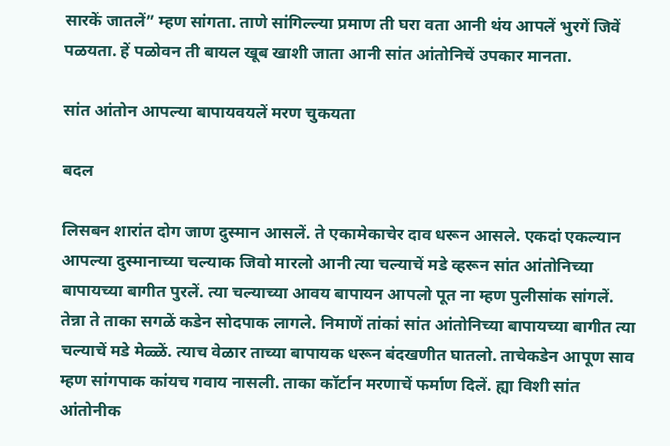सारकें जातलें” म्हण सांगता. ताणे सांगिल्ल्या प्रमाण ती घरा वता आनी थंय आपलें भुरगें जिवें पळयता. हें पळोवन ती बायल खूब खाशी जाता आनी सांत आंतोनिचें उपकार मानता.

सांत आंतोन आपल्या बापायवयलें मरण चुकयता

बदल

लिसबन शारांत दोग जाण दुस्मान आसलें. ते एकामेकाचेर दाव धरून आसले. एकदां एकल्यान आपल्या दुस्मानाच्या चल्याक जिवो मारलो आनी त्या चल्याचें मडे व्हरून सांत आंतोनिच्या बापायच्या बागीत पुरलें. त्या चल्याच्या आवय बापायन आपलो पूत ना म्हण पुलीसांक सांगलें. तेन्ना ते ताका सगळें कडेन सोदपाक लागले. निमाणें तांकां सांत आंतोनिच्या बापायच्या बागीत त्या चल्याचें मडे मेळ्ळें. त्याच वेळार ताच्या बापायक धरून बंदखणीत घातलो. ताचेकडेन आपूण साव म्हण सांगपाक कांयच गवाय नासली. ताका कॉर्टान मरणाचें फर्माण दिलें. ह्या विशी सांत आंतोनीक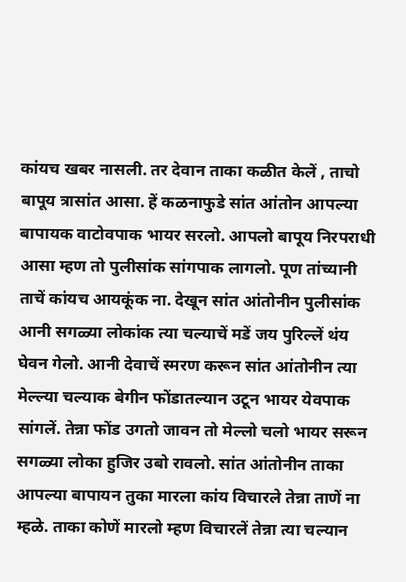कांयच खबर नासली. तर देवान ताका कळीत केलें , ताचो बापूय त्रासांत आसा. हें कळनाफुडे सांत आंतोन आपल्या बापायक वाटोवपाक भायर सरलो. आपलो बापूय निरपराधी आसा म्हण तो पुलीसांक सांगपाक लागलो. पूण तांच्यानी ताचें कांयच आयकूंक ना. देखून सांत आंतोनीन पुलीसांक आनी सगळ्या लोकांक त्या चल्याचें मडें जय पुरिल्लें थंय घेवन गेलो. आनी देवाचें स्मरण करून सांत आंतोनीन त्या मेल्ल्या चल्याक बेगीन फोंडातल्यान उटून भायर येवपाक सांगलें. तेन्ना फोंड उगतो जावन तो मेल्लो चलो भायर सरून सगळ्या लोका हुजिर उबो रावलो. सांत आंतोनीन ताका आपल्या बापायन तुका मारला कांय विचारले तेन्ना ताणें ना म्हळे. ताका कोणें मारलो म्हण विचारलें तेन्ना त्या चल्यान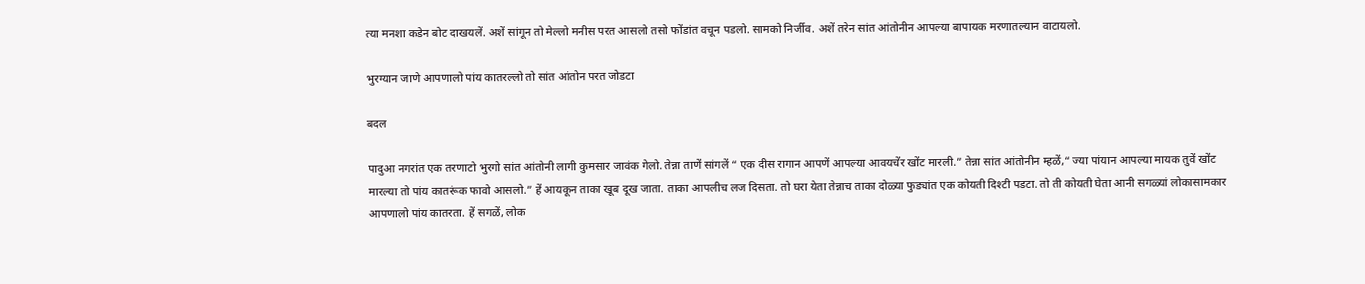त्या मनशा कडेन बोट दाखयलें. अशें सांगून तो मेल्लो मनीस परत आसलो तसो फोंडांत वचून पडलो. सामको निर्जीव. अशें तरेन सांत आंतोनीन आपल्या बापायक मरणातल्यान वाटायलो.

भुरग्यान जाणे आपणालो पांय कातरल्लो तो सांत आंतोन परत जोडटा

बदल

पादुआ नगरांत एक तरणाटो भुरगो सांत आंतोनी लागी कुमसार जावंक गेलो. तेन्ना ताणें सांगलें “ एक दीस रागान आपणें आपल्या आवयचेंर खोंट मारली.” तेन्ना सांत आंतोनीन म्हळें,“ ज्या पांयान आपल्या मायक तुवें खोंट मारल्या तो पांय कातरूंक फावो आसलो.” हें आयकून ताका खूब दूख जाता. ताका आपलीच लज दिसता. तो घरा येता तेन्नाच ताका दोळ्या फुड्यांत एक कोयती दिश्टी पडटा. तो ती कोयती घेता आनी सगळ्यां लोकासामकार आपणालो पांय कातरता. हें सगळें, लोक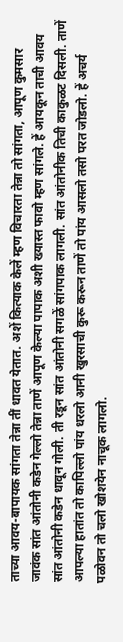ताच्या आवय-बापायक सांगता तेन्ना तीं धावत येतात. अशें कित्याक केलें म्हण विचारता तेन्ना तो सांगता, आपूण कुमसार जावंक सांत आंतोनी कडेन गेल्लो तेन्ना ताणें आपूण केल्या पापाक अशी ख्यास्त फावो म्हण सांगले. हें आयकून ताची आवय सांत आंतोनी कडेन धावून गोली. ती रडून सांत आंतोनी सगळें सांगपाक लागली. सांत आंतोनीक तिची काकुळट दिसली. ताणें आपल्या हातांत तो कापिल्लो पांय धरलो आनी खुरसाची कुरू करून ताणें तो पांय आसलो तसो परत जोडलो. हें अचर्य पळोवन तो चलो खोशयेन नाचूक लागलो.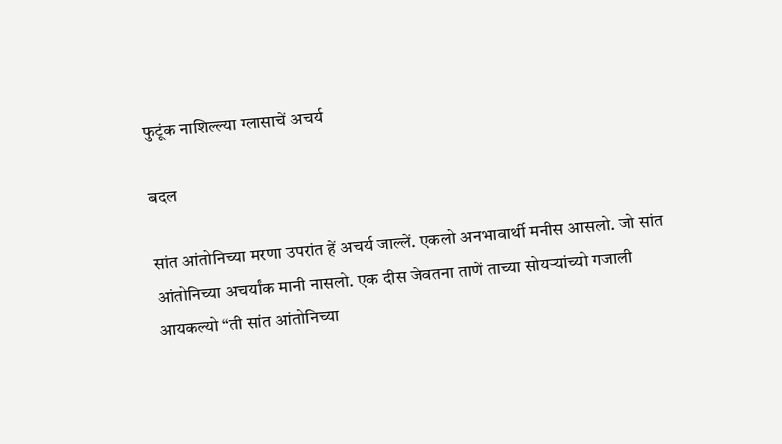फुटूंक नाशिल्ल्या ग्लासाचें अचर्य

बदल

सांत आंतोनिच्या मरणा उपरांत हें अचर्य जाल्लें. एकलो अनभावार्थी मनीस आसलो. जो सांत आंतोनिच्या अचर्यांक मानी नासलो. एक दीस जेवतना ताणें ताच्या सोयऱ्यांच्यो गजाली आयकल्यो “ती सांत आंतोनिच्या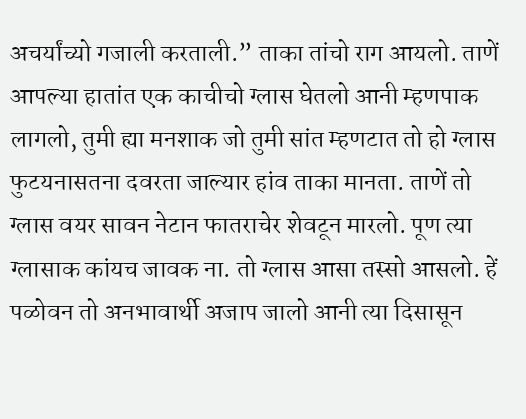अचर्यांच्यो गजाली करताली.” ताका तांचो राग आयलो. ताणें आपल्या हातांत एक काचीचो ग्लास घेतलो आनी म्हणपाक लागलो, तुमी ह्या मनशाक जो तुमी सांत म्हणटात तो हो ग्लास फुटयनासतना दवरता जाल्यार हांव ताका मानता. ताणें तो ग्लास वयर सावन नेटान फातराचेर शेवटून मारलो. पूण त्या ग्लासाक कांयच जावक ना. तो ग्लास आसा तस्सो आसलो. हें पळोवन तो अनभावार्थी अजाप जालो आनी त्या दिसासून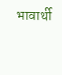भावार्थी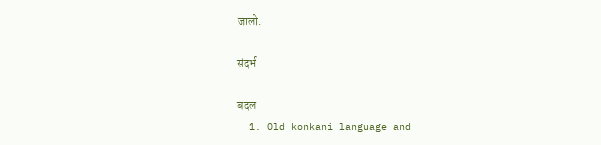जालो.

संदर्भ

बदल
  1. Old konkani language and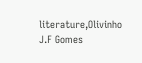literature,Olivinho J.F Gomes